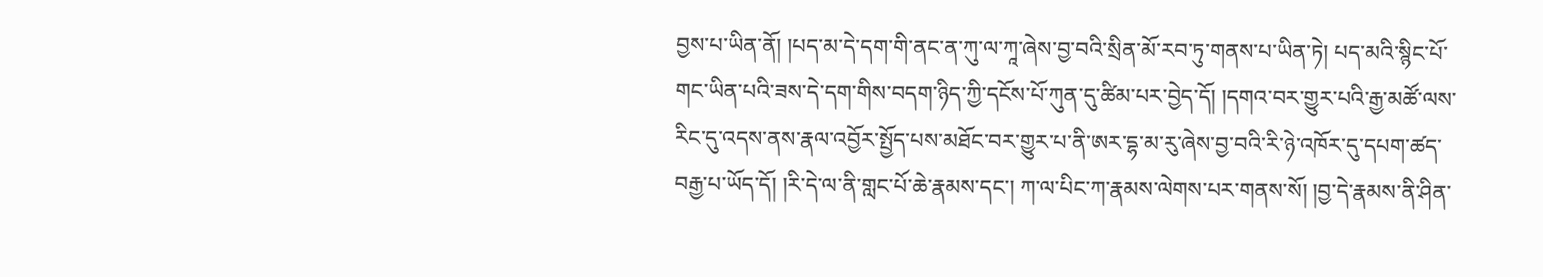བྱས་པ་ཡིན་ནོ། །པད་མ་དེ་དག་གི་ནང་ན་ཀུ་ལ་ཀཱ་ཞེས་བྱ་བའི་སྲིན་མོ་རབ་ཏུ་གནས་པ་ཡིན་ཏེ། པད་མའི་སྙིང་པོ་གང་ཡིན་པའི་ཟས་དེ་དག་གིས་བདག་ཉིད་ཀྱི་དངོས་པོ་ཀུན་དུ་ཚིམ་པར་བྱེད་དོ། །དགའ་བར་གྱུར་པའི་རྒྱ་མཚོ་ལས་རིང་དུ་འདས་ནས་རྣལ་འབྱོར་སྤྱོད་པས་མཐོང་བར་གྱུར་པ་ནི་ཨར་དྷ་མ་རུ་ཞེས་བྱ་བའི་རི་ཉེ་འཁོར་དུ་དཔག་ཚད་བརྒྱ་པ་ཡོད་དོ། །རི་དེ་ལ་ནི་གླང་པོ་ཆེ་རྣམས་དང་། ཀ་ལ་པིང་ཀ་རྣམས་ལེགས་པར་གནས་སོ། །བྱ་དེ་རྣམས་ནི་ཤིན་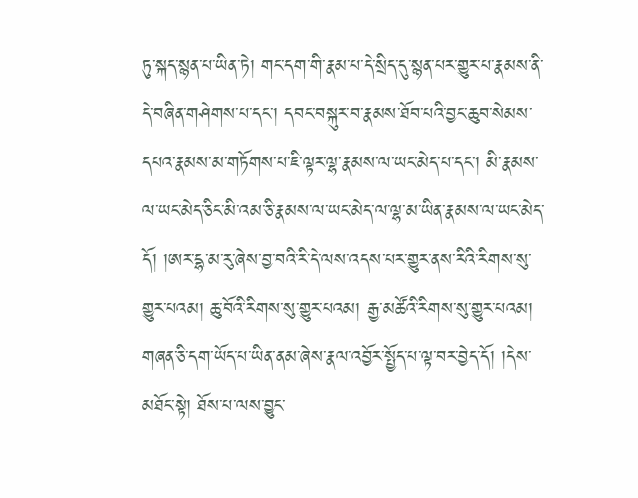ཏུ་སྐད་སྙན་པ་ཡིན་ཏེ། གང་དག་གི་རྣམ་པ་དེ་སྲིད་དུ་སྙན་པར་གྱུར་པ་རྣམས་ནི་དེ་བཞིན་གཤེགས་པ་དང་། དབང་བསྐུར་བ་རྣམས་ཐོབ་པའི་བྱང་ཆུབ་སེམས་དཔའ་རྣམས་མ་གཏོགས་པ་ཇི་ལྟར་ལྷ་རྣམས་ལ་ཡང་མེད་པ་དང་། མི་རྣམས་ལ་ཡང་མེད་ཅིང་མི་འམ་ཅི་རྣམས་ལ་ཡང་མེད་ལ་ལྷ་མ་ཡིན་རྣམས་ལ་ཡང་མེད་དོ། །ཨར་དྷ་མ་རུ་ཞེས་བྱ་བའི་རི་དེ་ལས་འདས་པར་གྱུར་ནས་རིའི་རིགས་སུ་གྱུར་པའམ། ཆུ་བོའི་རིགས་སུ་གྱུར་པའམ། རྒྱ་མཚོའི་རིགས་སུ་གྱུར་པའམ། གཞན་ཅི་དག་ཡོད་པ་ཡིན་ནམ་ཞེས་རྣལ་འབྱོར་སྤྱོད་པ་ལྟ་བར་བྱེད་དོ། །དེས་མཐོང་སྟེ། ཐོས་པ་ལས་བྱུང་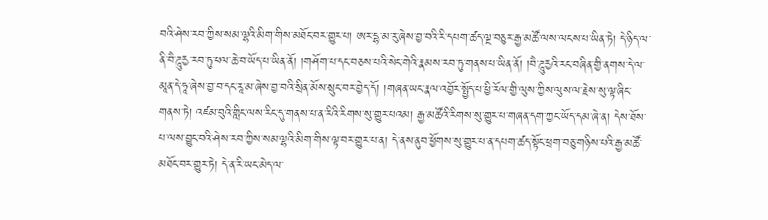བའི་ཤེས་རབ་ཀྱིས་སམ་ལྷའི་མིག་གིས་མཐོང་བར་གྱུར་པ། ཨར་དྷ་མ་རུ་ཞེས་བྱ་བའི་རི་དཔག་ཚད་ལྔ་བཅུར་རྒྱ་མཚོ་ལས་ལངས་པ་ཡིན་ཏེ། དེ་ཉིད་ལ་ནི་བཻ་ཌཱུརྱ་རབ་ཏུ་ཕལ་ཆེ་བ་ཡོད་པ་ཡིན་ནོ། །གཤོག་པ་དང་བཅས་པའི་སེང་གེའི་རྣམས་རབ་ཏུ་གནས་པ་ཡིན་ནོ། །བཻ་ཌཱུརྱའི་རང་བཞིན་གྱི་ནགས་དེ་ལ་མཱན་དེ་ཧཱ་ཞེས་བྱ་བ་དང་རཱ་མ་ཞེས་བྱ་བའི་སྲིན་མོས་སྲུང་བར་བྱེད་དོ། །གཞན་ཡང་རྣལ་འབྱོར་སྤྱོད་པ་ཕྱི་རོལ་གྱི་ལུས་ཀྱིས་ལུས་ལ་རྗེས་སུ་ལྟ་ཞིང་གནས་ཏེ། འཛམ་བུའི་གླིང་ལས་རིང་དུ་གནས་པ་ན་རིའི་རིགས་སུ་གྱུར་པའམ། རྒྱ་མཚོའི་རིགས་སུ་གྱུར་པ་གཞན་དག་ཀྱང་ཡོད་དམ་ཞེ་ན། དེས་ཐོས་པ་ལས་བྱུང་བའི་ཤེས་རབ་ཀྱིས་སམ་ལྷའི་མིག་གིས་ལྟ་བར་གྱུར་པ་ན། དེ་ནས་ནུབ་ཕྱོགས་སུ་གྱུར་པ་ན་དཔག་ཚད་སྟོང་ཕྲག་བཅུ་གཉིས་པའི་རྒྱ་མཚོ་མཐོང་བར་གྱུར་ཏེ། དེ་ན་རི་ཡང་མེད་ལ་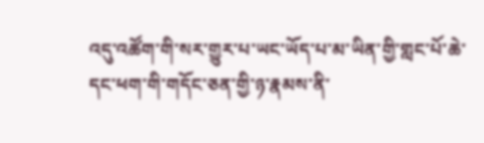འདུ་འཚོག་གི་སར་གྱུར་པ་ཡང་ཡོད་པ་མ་ཡིན་གྱི་གླང་པོ་ཆེ་དང་ཕག་གི་གདོང་ཅན་གྱི་ཉ་རྣམས་ནི་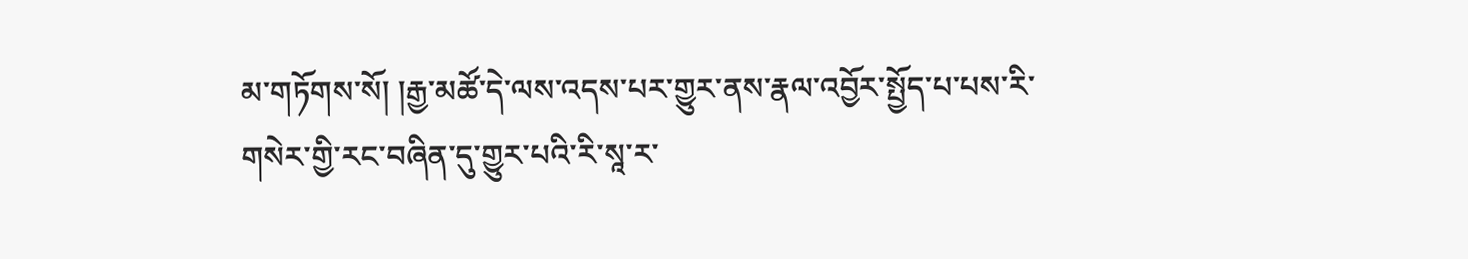མ་གཏོགས་སོ། །རྒྱ་མཚོ་དེ་ལས་འདས་པར་གྱུར་ནས་རྣལ་འབྱོར་སྤྱོད་པ་པས་རི་གསེར་གྱི་རང་བཞིན་དུ་གྱུར་པའི་རི་སཱ་ར་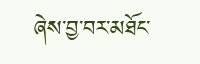ཞེས་བྱ་བར་མཐོང་